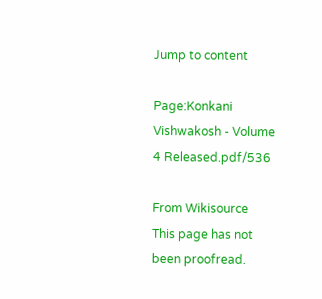Jump to content

Page:Konkani Vishwakosh - Volume 4 Released.pdf/536

From Wikisource
This page has not been proofread.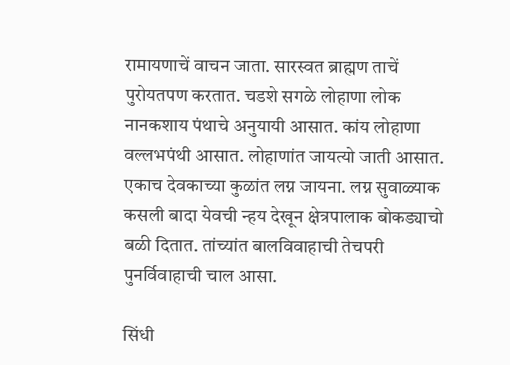रामायणाचें वाचन जाता. सारस्वत ब्राह्मण ताचें पुरोयतपण करतात. चडशे सगळे लोहाणा लोक नानकशाय पंथाचे अनुयायी आसात. कांय लोहाणा वल्लभपंथी आसात. लोहाणांत जायत्यो जाती आसात. एकाच देवकाच्या कुळांत लग्न जायना. लग्न सुवाळ्याक कसली बादा येवची न्हय देखून क्षेत्रपालाक बोकड्याचो बळी दितात. तांच्यांत बालविवाहाची तेचपरी पुनर्विवाहाची चाल आसा.

सिंधी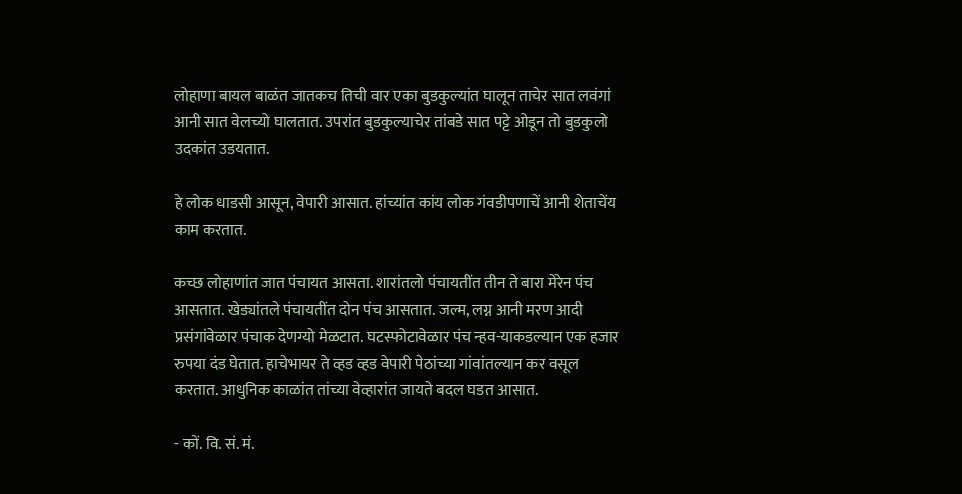लोहाणा बायल बाळंत जातकच तिची वार एका बुडकुल्यांत घालून ताचेर सात लवंगां आनी सात वेलच्यो घालतात. उपरांत बुडकुल्याचेर तांबडे सात पट्टे ओडून तो बुडकुलो उदकांत उडयतात.

हे लोक धाडसी आसून, वेपारी आसात. हांच्यांत कांय लोक गंवडीपणाचें आनी शेताचेंय काम करतात.

कच्छ लोहाणांत जात पंचायत आसता. शारांतलो पंचायतींत तीन ते बारा मेरेन पंच आसतात. खेड्यांतले पंचायतींत दोन पंच आसतात. जल्म, लग्न आनी मरण आदी प्रसंगांवेळार पंचाक देणग्यो मेळटात. घटस्फोटावेळार पंच न्हव-याकडल्यान एक हजार रुपया दंड घेतात. हाचेभायर ते व्हड व्हड वेपारी पेठांच्या गांवांतल्यान कर वसूल करतात. आधुनिक काळांत तांच्या वेव्हारांत जायते बदल घडत आसात.

- कों. वि. सं. मं.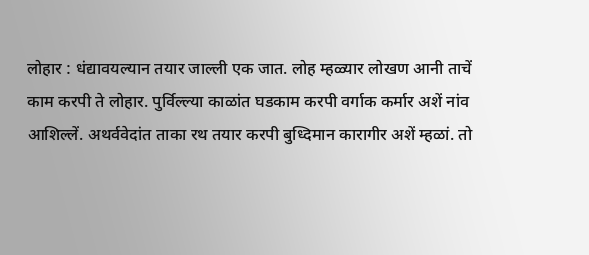लोहार : धंद्यावयल्यान तयार जाल्ली एक जात. लोह म्हळ्यार लोखण आनी ताचें काम करपी ते लोहार. पुर्विल्ल्या काळांत घडकाम करपी वर्गाक कर्मार अशें नांव आशिल्लें. अथर्ववेदांत ताका रथ तयार करपी बुध्दिमान कारागीर अशें म्हळां. तो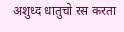अशुध्द धातुचो रस करता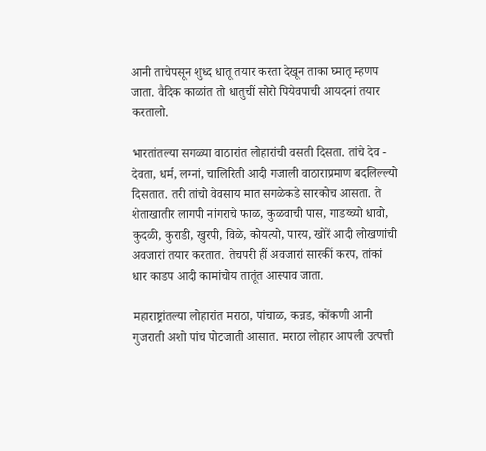आनी ताचेपसून शुध्द धातू तयार करता देखून ताका घ्मातृ म्हणप जाता. वैदिक काळांत तो धातुचीं सोरो पियेवपाची आयदनां तयार करतालो.

भारतांतल्या सगळ्या वाठारांत लोहारांची वसती दिसता. तांचे देव - देवता, धर्म, लग्नां, चालिरिती आदी गजाली वाठाराप्रमाण बदलिल्ल्यो दिसतात. तरी तांचो वेवसाय मात सगळेकडे सारकोच आसता. ते शेताखातीर लागपी नांगराचे फाळ, कुळवाची पास, गाडय्च्यो धावो, कुदळी, कुराडी, खुरपी, विळे, कोयत्यो, पारय, खोरें आदी लोखणांची अवजारां तयार करतात. तेचपरी हीं अवजारां सारकीं करप, तांकां धार काडप आदी कामांचोय तातूंत आस्पाव जाता.

महाराष्ट्रांतल्या लोहारांत मराठा, पांचाळ, कन्नड, कोंकणी आनी गुजराती अशो पांच पोटजाती आसात. मराठा लोहार आपली उत्पत्ती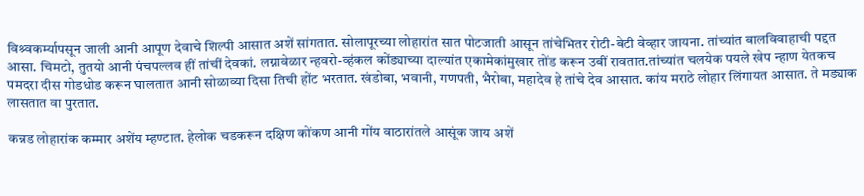विश्र्वकर्म्यापसून जाली आनी आपूण देवाचे शिल्पी आसात अशें सांगतात. सोलापूरच्या लोहारांत सात पोटजाती आसून तांचेभितर रोटी-बेटी वेव्हार जायना. तांच्यांत बालविवाहाची पद्दत आसा. चिमटो, तुतयो आनी पंचपल्लव हीं तांचीं देवकां. लग्नावेळार न्हवरो-व्हंकल कोंड्याच्या दाल्यांत एकामेकांमुखार तोंड करून उबीं रावतात.तांच्यांत चलयेक पयले खेप न्हाण येतकच पमदरा दीस गोडधोड करून घालतात आनी सोळाव्या दिसा तिची होंट भरतात. खंडोबा, भवानी, गणपती, भैरोबा, महादेव हे तांचे देव आसात. कांय मराठे लोहार लिंगायत आसात. ते मड्याक लासतात वा पुरतात.

कन्नड लोहारांक कम्मार अशेंय म्हण्टात. हेलोक चडकरून दक्षिण कोंकण आनी गोंय वाठारांतले आसूंक जाय अशें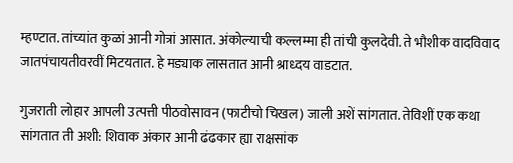म्हण्टात. तांच्यांत कुळां आनी गोत्रां आसात. अंकोल्याची कल्लम्मा ही तांची कुलदेवी. ते भौशीक वादविवाद जातपंचायतीवरवीं मिटयतात. हे मड्याक लासतात आनी श्राध्दय वाडटात.

गुजराती लोहार आपली उत्पत्ती पीठवोसावन (फाटीचो चिखल) जाली अशें सांगतात. तेविशीं एक कथा सांगतात ती अशी: शिवाक अंकार आनी ढंढकार ह्या राक्षसांक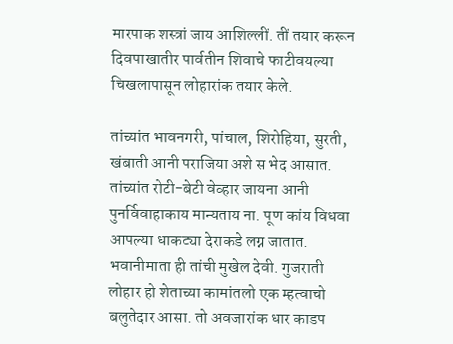मारपाक शस्त्रां जाय आशिल्लीं. तीं तयार करून दिवपाखातीर पार्वतीन शिवाचे फाटीवयल्या चिखलापासून लोहारांक तयार केले.

तांच्यांत भावनगरी, पांचाल, शिरोहिया, सुरती, खंबाती आनी पराजिया अशे स भेद आसात. तांच्यांत रोटी-बेटी वेव्हार जायना आनी पुनर्विवाहाकाय मान्यताय ना. पूण कांय विधवा आपल्या धाकट्या देराकडे लग्न जातात. भवानीमाता ही तांची मुखेल देवी. गुजराती लोहार हो शेताच्या कामांतलो एक म्हत्वाचो बलुतेदार आसा. तो अवजारांक धार काडप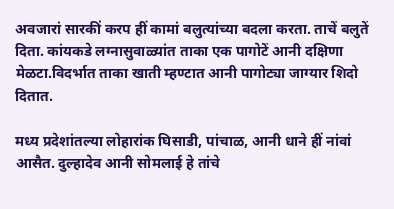अवजारां सारकीं करप हीं कामां बलुत्यांच्या बदला करता. ताचें बलुतें दिता. कांयकडे लग्नासुवाळ्यांत ताका एक पागोटें आनी दक्षिणा मेळटा.विदर्भात ताका खाती म्हण्टात आनी पागोट्या जाग्यार शिदो दितात.

मध्य प्रदेशांतल्या लोहारांक घिसाडी, पांचाळ, आनी धाने हीं नांवां आसैत. दुल्हादेव आनी सोमलाई हे तांचे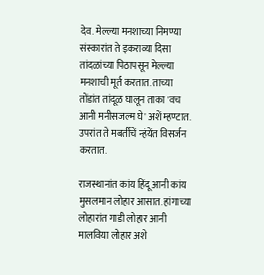देव. मेल्ल्या मनशाच्या निमण्या संस्कारांत ते इकराव्या दिसा तांदळांच्या पिठापसून मेल्ल्या मनशाची मूर्त करतात. ताच्या तोंडांत तांदूळ घालून ताका 'वच आनी मनीसजल्म घे' अशें म्हण्टात. उपरांत ते मबर्तीचें न्हंयेंत विसर्जन करतात.

राजस्थानांत कांय हिंदू आनी कांय मुसलमान लोहार आसात. हांगाच्या लोहारांत गाडी लोहार आनी मालविया लोहार अशे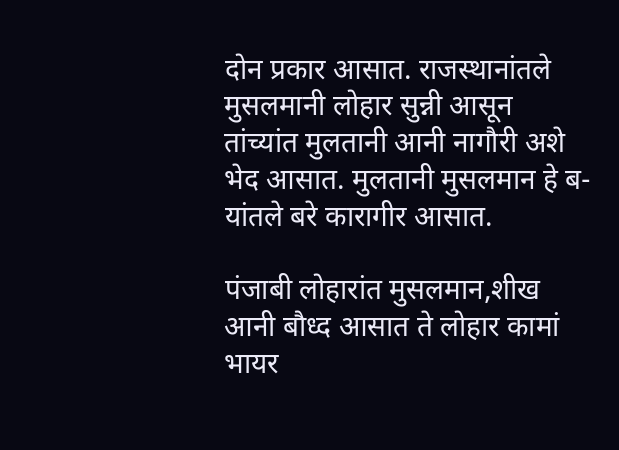दोन प्रकार आसात. राजस्थानांतले मुसलमानी लोहार सुन्नी आसून तांच्यांत मुलतानी आनी नागौरी अशे भेद आसात. मुलतानी मुसलमान हे ब-यांतले बरे कारागीर आसात.

पंजाबी लोहारांत मुसलमान,शीख आनी बौध्द आसात ते लोहार कामां भायर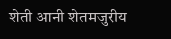शेती आनी शेतमजुरीय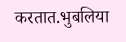करतात.भुबलिया